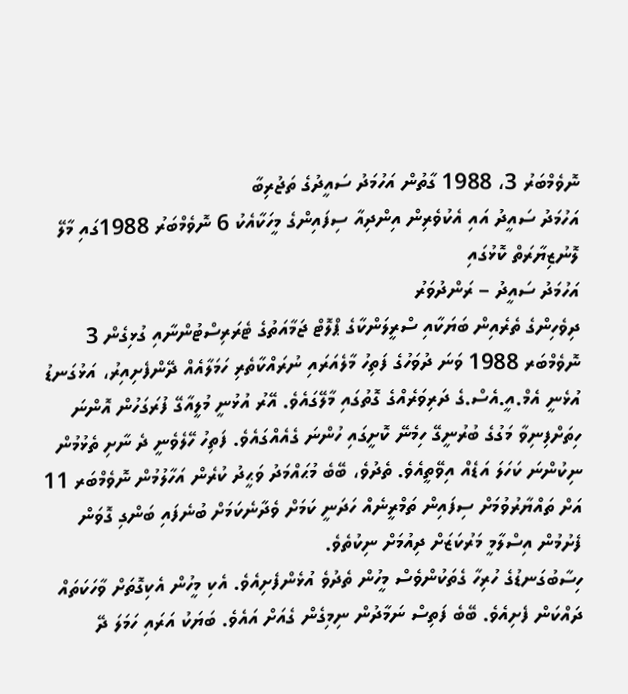ނޮވެމްބަރު 3، 1988 ގާތުން އަހުމަދު ސައީދުގެ ތަޖުރިބާ
އަހުމަދު ސައީދު އައި އެކުވެރިން އިންދިއާ ސިފައިންގެ މީހަކާއެކު 6 ނޮވެމްބަރު 1988ގައި މާލޭ ލޮނުޒިޔާރަތް ކޮޅުގައި
އަހުމަދު ސައީދު – ރަންދުވަރު
ދިވެހިންގެ ތެރެއިން ބަޔަކާއި ސްރީލަންކާގެ ޕްލޮޓް ޖަމާއަތުގެ ޓެރަރިސްޓުންނާއި ގުޅިގެން 3 ނޮވެމްބަރ 1988 ވަނަ ދުވަހުގެ ފަތިހު މާލެއަރައި ނުރައްކާތެރި ހަމަލާއެއް ދޭންފެށިއިރު، އަޅުގަނޑު އުޅެނީ އެމް.އީ.އެސް.ގެ ދަރިވަރެއްގެ ގޮތުގައި މާލޭގައެވެ. އޭރު އުޅުނީ މުލީއާގޭ ފުރަގަހުން އޮންނަ ހިތަށްފިނިވާ މަގުގެ ބުރުނީގޭ ހިމެނޭ ކޮށީގައި ހުންނަ ގެއެއްގައެވެ. ފަތިހު ހޭލެވެނީ ދެ ނާށި ތެޅުމުން ނިކުންނަ ކަހަލަ އަޑެއް އިވޭތީއެވެ. ތެދުވެ، ބޭބެ މުޙައްމަދު ވަޙީދު ކުރެން އަހާލުމުން ނޮވެމްބަރ 11 އަށް ތައްޔާރުވުމަށް ސިފައިން ތަމްރީނެއް ހަދަނީ ކަމަށް ވެދާނެކަމަށް ބުނެފައި ބަންގި ގޮވަން ފެށުމުން އިސްލާމީ މަރުކަޒަށް ދިއުމަށް ނިކުތެވެ.
ހިސާބުގަނޑުގެ ހުރިހާ ގެތަކުންވެސް މީހުން ތެދުވެ އުޅެންފެށިއެވެ. އެކި މީހުން އެކިގޮތަށް ވާހަކަތައް ދައްކަން ފެށިއެވެ. ބޭބެ ފަތިސް ނަމާދުން ނިމިގެން ގެއަށް އައެވެ. ބަޔަކު އަރައި ހަމަލަ ދޭ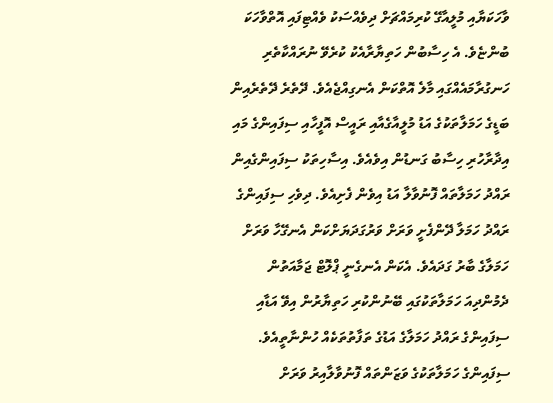ވާހަކަޔާއި މުލީއާގޭ ކުރިމައްޗަށް ދިވެއްސަކު ވެއްޓިފައި އޮތްވާހަކަ ބުންޏެވެ. އެ ހިސާބުން ހަތިޔާރާއެކު ކުރެވޭ ނުރައްކާތެރި ހަނގުރާމައެއްގައި މާލެ އޮތްކަން އެނގިއްޖެއެވެ. ދޭތެރެ ދޭތެރެއިން ބަޑީގެ ހަމަލާތަކުގެ އަޑު މުލީއާގެއާއި ރައީސް އޮފީހާއި ސިފައިންގެ މައި އިދާރާހުރި ހިސާބު ގަނޑުން އިވެއެވެ. އިސާހިތަކު ސިފައިންގެއިން ރައްދު ހަމަލާތައް ފޮނުވާލާ އަޑު އިވެން ފެށިއެވެ. ދިވެހި ސިފައިންގެ ރައްދު ހަމަލާ ދޭންފެށީ ވަރަށް ވަރުގަދަޔަށްކަން އެނގޭހާ ވަރަށް ހަމަލާގެ ބާރު ގަދައެވެ. އެކަން އެނގެނީ ޕްލޮޓް ޖަމާއަތުން ދެމުންދިއަ ހަމަލާތަކުގައި ބޭނުންކުރި ހަތިޔާރުން އިވޭ އަޑާއި ސިފައިންގެ ރައްދު ހަމަލާގެ އަޑުގެ ތަފާތުތަކެއް ހުންނާތީއެވެ. ސިފައިންގެ ހަމަލާތަކުގެ ވަޒަންތައް ފޮނުވާލާއިރު ވަރަށް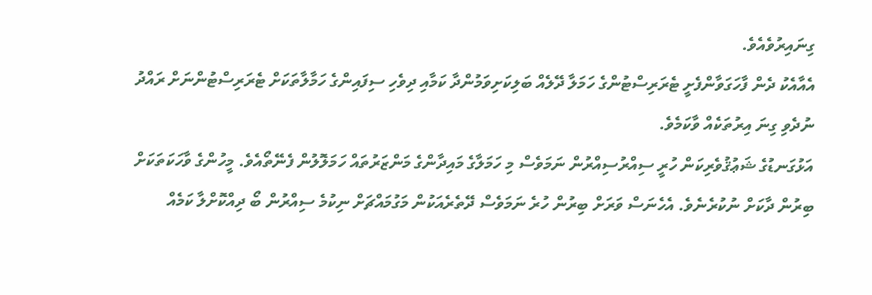ގިނައިރުވެއެވެ.
އެއާއެކު ދެން ފާހަގަވާންފެށީ ޓެރަރިސްޓުންގެ ހަމަލާ ދޭލެއް ބަލިކަށިވަމުންދާ ކަމާއި ދިވެހި ސިފައިންގެ ހަމާލާތަކަށް ޓެރަރިސްޓުންނަށް ރައްދު ނުދެވި ގިނަ އިރުތަކެއް ވާކަމެވެ.
އަޅުގަނޑުގެ ޝަޢުޤުވެރިކަން ހުރީ ސިއްރުސިއްރުން ނަމަވެސް މި ހަމަލާގެ މައިދާންގެ މަންޒަރުތައް ހަމަލޮލުން ފެނޭތޯއެވެ. މީހުންގެ ވާހަކަތަކަށް ބިރުން ދާކަށް ނުކުރެނެވެ. އެހެނަސް ވަރަށް ބިރުން ހުރެ ނަމަވެސް ދޭތެރެއަކުން މަގުމައްޗަށް ނިކުމެ ސިއްރުން ބޯ ދިއްކޮށްލާ ކަމެއް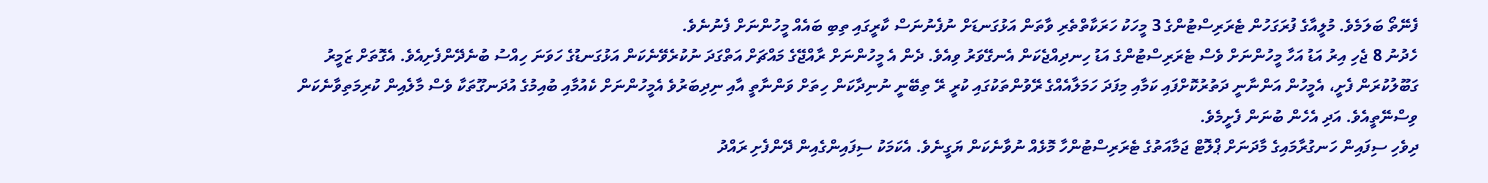ފެނޭތޯ ބަލަމެވެ. މުލީއާގެ ފުރަގަހުން ޓެރަރިސްޓުންގެ 3 މީހަކު ހަރަކާތްތެރި ވާތަން އަޅުގަނޑަށް ނުފެނުނަސް ކާރީގައި ތިބި ބައެއް މީހުންނަށް ފެނުނެވެ.
ހެދުނު 8 ޖެހި އިރު އަޑު އަހާ މީހުންނަށް ވެސް ޓެރަރިސްޓުންގެ އަޑު ހިނދިއްޖެކަން އެނގޭވަރު ވިއެވެ. ދެން އެ މީހުންނަށް ރާއްޖޭގެ މައްޗަށް އަތްގަދަ ނުކުރެވޭނެކަން އަޅުގަނޑުގެ ހަވަނަ ހިއްސު ބުނެދޭންފެށިއެވެ. އެގޮތަށް ޒަމީރު ގަބޫލުކުރަން ފެށީ، އެމީހުން އަންނާނީ ދަތުރުކޮށްފައި ކަމާއި މިފަދަ ހަމަލާއެއްގެ ރޭވުންތަކުގައި ކުރީ ރޭ ތިބޭނީ ނުނިދާކަން ހިތަށް ވަންނާތީ އާއި ނިދިބަރުވެ އެމީހުންނަށް ކެއުމާއި ބުއިމުގެ އުދަނގޫތަކާ ވެސް މާލެއިން ކުރިމަތިވާނެކަން ވިސްނޭތީއެވެ. އަދި އެހެން ބުނަން ފެށީމެވެ.
ދިވެހި ސިފައިން ހަނގުރާމައިގެ މާދަނަށް ޕްލޮޓް ޖަމާއަތުގެ ޓެރަރިސްޓުންހާ މޮޅެއް ނުވާނެކަން ޔަގީނެވެ. އެކަމަކު ސިފައިންގެއިން ދޭންފެށި ރައްދު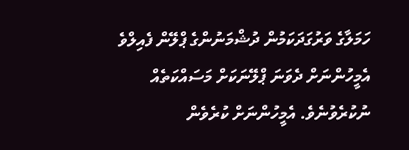ހަމަލާގެ ވަރުގަދަކަމުން ދުޝްމަނުންގެ ޕްލޭން ފެއިލްވެ އެމީހުންނަށް ދެވަނަ ޕްލޭނަކަށް މަސައްކަތެއް ނުކުރެވުނެވެ. އެމީހުންނަށް ކުރެވެން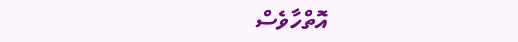އޮތްހާވެސް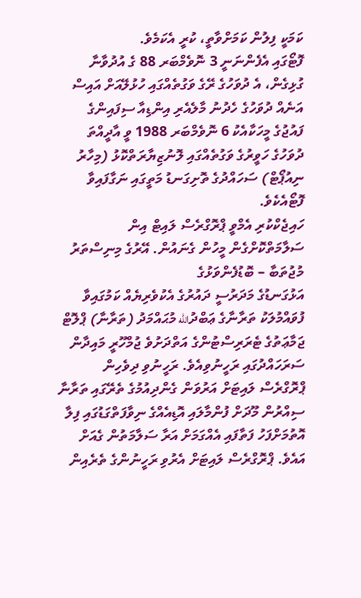ކަމަކީ ފިލުން ކަމަށްވާތީ، ކުރީ އެކަމެވެ.
ފޮޓޯގައި އެފެންނަނީ 3 ނޮވެމްބަރ 88 ގެ އުދުވާނާ ގުޅިގެން، އެ ދުވަހުގެ ރޭގެ ވަގުތެއްގައި ހުޅުލޭއަށް އައިސް އަނެއް ދުވަހުގެ ހެދުނު މާލެއެރި އިންޑިއާ ސިފައިންގެ ފައުޖުގެ މީހަކާއެކު 6 ނޮވެމްބަރ 1988 ވީ އާދީއްތަ ދުވަހުގެ ހަވީރުގެ ވަގުތެއްގައި ލޮނުޒިޔާރަތްކޮޅު (މިހާރު ނިއުޕޯޓް) ސަހައްދުގެ ތޮށިގަނޑު މަތީގައި ނަގާފައިވާ ފޮޓޯއެކެވެ.
ހައިޖެކްކުރި އެމްވީ ޕްރޮގްރެސް ލައިޓް އިން ސަލާމަތްކޮށްގެން މީހުން ގެނައުން. އޭރުގެ މިނިސްތަރު މުޖުތަބާ – ބޮޑުފެންވަޅުގެ
އަޅުގަނޑުގެ މަދަރުސީ ދައުރުގެ އެކުވެރިޔެއް ކަމުގައިވާ ފުވައްމުލަކު ތަރާނާގެ ޢަބްދުالله މުޙައްމަދު (ތަރާނާ) ޕްލޮޓް ޖަމާޢަތުގެ ޓެރަރިސްޓުންގެ އަތްދަށުވެ ޖުމްހޫރީ މައިދާން ސަރަހައްދުގައި ރަހީނުވިއެވެ. ރަހީނުވި ދިވެހިން ޕްރޮގްރެސް ލައިޓަށް އަރުވަން ގެންދިއުމުގެ ތެރޭގައި ތަރާނާ ސިއްރުން މޫދަށް ފުންމާލައި އޮޑިއެއްގެ ނިވާފަތްގަޑުގައި ފިލާ އޮތުމަށްފަހު ފަތާފައި އެއްގަމަށް އަރާ ސަލާމަތުން ގެއަށް އައެވެ. ޕްރޮގްރެސް ލައިޓަށް އެރުވި ރަހީނުންގެ ތެރެއިން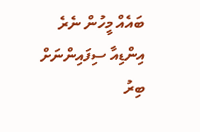ބައެއް މީހުން ނެރެ އިންޑިއާ ސިފައިންނަށް ބިރު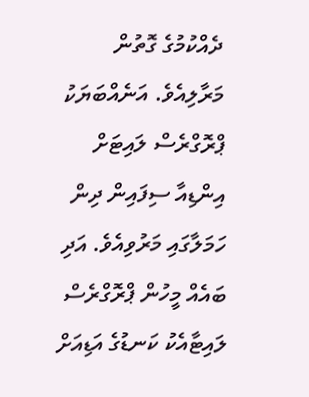ދެއްކުމުގެ ގޮތުން މަރާލިއެވެ. އަނެއްބަޔަކު ޕްރޮގްރެސް ލައިޓަށް އިންޑިއާ ސިފައިން ދިން ހަމަލާގައި މަރުވިއެވެ. އަދި ބައެއް މީހުން ޕްރޮގްރެސް ލައިޓާއެކު ކަނޑުގެ އަޑިއަށް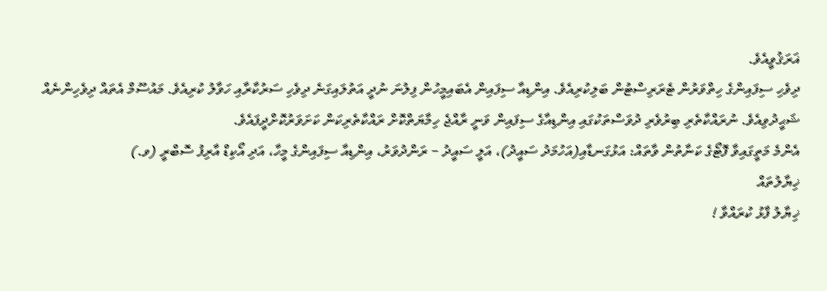ޣަރަޤުވީއެވެ.
ދިވެހި ސިފައިންގެ ހިތްވަރުން ޓެރަރިސްޓުން ބަލިކުރިއެވެ. އިންޑިއާ ސިފައިން އެބައިމީހުން ފިލުނަ ނުދީ އަތުލައިގަނެ ދިވެހި ސަރުކާރާއި ހަވާލު ކުރިއެވެ. މައުސޫމް އެތައް ދިވެހިންނެއް ޝަޙީދުވިއެވެ. ނުރައްކާތެރި ބިރުވެރި ދުވަސްތަކުގައި އިންޑިއާގެ ސިފައިން ވަނީ ރާއްޖެ ހިމާޔަތްކޮށް ރައްކާތެރިކަން ކަށަވަރުކޮށްދީފައެވެ.
އެންމެ މަތީގައިވާ ފޮޓޯގެ ކަނާތުން ވާތައް: އަޅުގަނޑާއި(އަހުމަދު ސައީދު)، އަލީ ސައީދު – ރަންދުވަރު، އިންޑިއާ ސިފައިންގެ މީހާ، އަދި އޯކިޑް އާރިފު ސޮބްރީ (ވ.)
ޚިޔާލުތައް
ޚިޔާލު ފާޅު ކުރައްވާ !